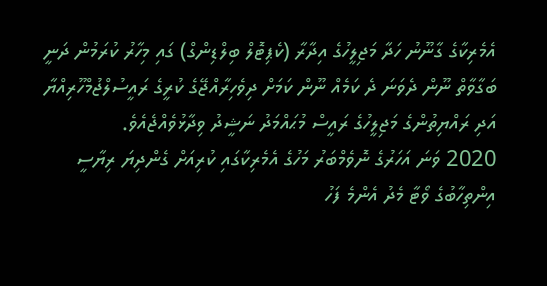އެމެރިކާގެ ގާނޫނު ހަދާ މަޖިލީހުގެ އިދާރާ (ކެޕިޓޮލް ބިލްޑިންގް) ގައި މިހާރު ކުރަމުން ދަނީ ބަގާވާތް ނޫން ދެވަނަ ދެ ކަމެއް ނޫން ކަމަށް ދިވެހިރާއްޖޭގެ ކުރީގެ ރައީސުލްޖުމްހޫރިއްޔާ އަދި ރައްޔިތުންގެ މަޖިލީހުގެ ރައީސް މުޙައްމަދު ނަޝީދު ވިދާޅުވެއްޖެއެވެ.
2020 ވަނަ އަހަރުގެ ނޮވެމްބަރު މަހުގެ އެމެރިކާގައި ކުރިއަށް ގެންދިޔަ ރިޔާސީ އިންތިހާބުގެ ވޯޓާ މެދު އެންމެ ފަހު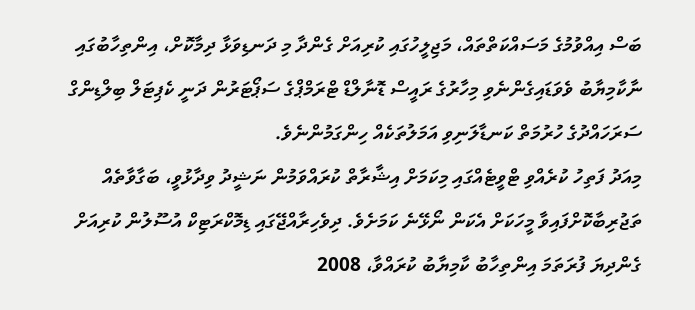ބަސް އިއްވުމުގެ މަސައްކަތްތައް، މަޖިލީހުގައި ކުރިއަށް ގެންދާ މި ދަނޑިވަޅާ ދިމާކޮށް، އިންތިހާބުގައި ނާކާމިޔާބު ވެވަޑައިގެންނެވި މިހާރުގެ ރައީސް ޑޮނާލްޑް ޓްރަމްޕްގެ ސަޕޯޓަރުން ދަނީ ކެޕިޓަލް ބިލްޑިންގް ސަރަހައްދުގެ ހުރުމަތް ކަނޑާލަނިވި އަމަލުތަކެއް ހިންގަމުންނެވެ.
މިއަދު ފަތިހު ކުރެއްވި ޓްވީޓެއްގައި މިކަމަށް އިޝާރާތް ކުރައްވަމުން ނަޝީދު ވިދާޅުވީ، ބަގާވާތެއް ތަޖުރިބާކޮށްފައިވާ މީހަކަށް އެކަން ނޯޅޭނެ ކަމަށެވެ. ދިވެހިރާއްޖޭގައި ޑިމޮކްރަޓިކް އުސޫލުން ކުރިއަށް ގެންދިޔަ ފުރަތަމަ އިންތިހާބު ކާމިޔާބު ކުރައްވާ، 2008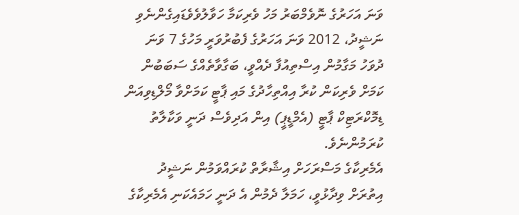ވަނަ އަހަރުގެ ނޮވެމްބަރު މަހު ވެރިކަމާ ހަވާލުވެވެޑައިގެންނެވި ނަޝީދު، 2012 ވަނަ އަހަރުގެ ފެބުރުވަރީ މަހުގެ 7 ވަނަ ދުވަހު މަގާމުން އިސްތިއުފާ ދެއްވީ، ބަގާވާތެއްގެ ސަބަބުން ކަމަށް ވެރިކަން ކުރާ އިއްތިހާދުގެ މައި ޕާޓީ ކަމަށްވާ މޯލްޑިވިއަން ޑިމޮކްރަޓިކް ޕާޓީ (އެމްޑީޕީ) އިން އަދިވެސް ދަނީ ވަކާލާތު ކުރަމުންނެވެ.
އެމެރިކާގެ މަސްރަހަށް އިޝާރާތް ކުރައްވަމުން ނަޝީދު އިތުރަށް ވިދާޅުވީ، ހަމަލާ ދެމުން އެ ދަނީ ހަމައެކަނި އެމެރިކާގެ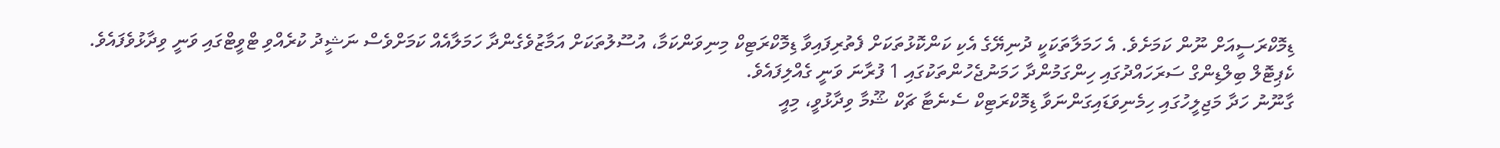ޑިމޮކްރަސީއަށް ނޫން ކަމަށެވެ. އެ ހަމަލާތަކަކީ ދުނިޔޭގެ އެކި ކަންކޮޅުތަކަށް ފެތުރިފައިވާ ޑިމޮކްރަޓިކް މިނިވަންކަމާ، އުސޫލުތަކަށް އަމާޒުވެގެންދާ ހަމަލާއެއް ކަމަށްވެސް ނަޝީދު ކުރެއްވި ޓްވީޓްގައި ވަނީ ވިދާޅުވެފައެވެ.
ކެޕިޓޮލް ބިލްޑިންގް ސަރަހައްދުގައި ހިންގަމުންދާ ހަމަނުޖެހުންތަކުގައި 1 ފުރާނަ ވަނީ ގެއްލިފައެވެ.
ގާނޫނު ހަދާ މަޖިލީހުގައި ހިމެނިވަޑައިގަންނަވާ ޑިމޮކްރަޓިކް ސެނެޓާ ޗަކް ޝޫމާ ވިދާޅުވީ، މިއީ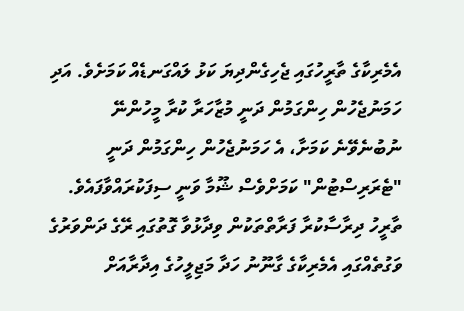އެމެރިކާގެ ތާރީހުގައި ޖެހިގެންދިޔަ ކަޅު ލައްގަނޑެއް ކަމަށެވެ. އަދި ހަމަނުޖެހުން ހިންގަމުން ދަނީ މުޒާހަރާ ކުރާ މީހުންނޭ ނުބުނެވޭނެ ކަމަށާ، އެ ހަމަނުޖެހުން ހިންގަމުން ދަނީ "ޓެރަރިސްޓުން" ކަމަށްވެސް ޝޫމާ ވަނީ ސިފަކުރައްވާފައެވެ.
ތާރީހު ދިރާސާކުރާ ފަރާތްތަކުން ވިދާޅުވާ ގޮތުގައި ރޭގެ ދަންވަރުގެ ވަގުތެއްގައި އެމެރިކާގެ ގާނޫނު ހަދާ މަޖިލީހުގެ އިދާރާއަށް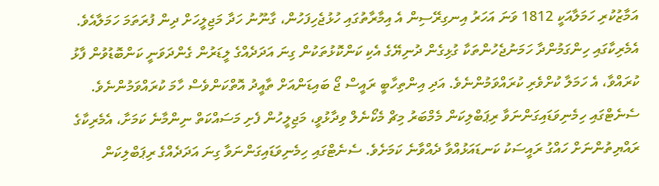އަމާޒުކުރި ހަމަލާއަކީ 1812 ވަނަ އަހަރު އިނގިރޭސިން އެ އިމާރާތުގައި ހުޅުޖެހިފަހުން، ގާނޫނު ހަދާ މަޖިލީހަށް ދިން ފުރަތަމަ ހަމަލާއެވެ.
އެމެރިކާގައި ހިންގަމުންދާ ހަމަނުޖެހުންތަކާ ގުޅިގެން ދުނިޔޭގެ އެކި ކަންކޮޅުތަކުން ގިނަ އަދަދެއްގެ ލީޑަރުން ގެންދަވަނީ ކަންބޮޑުވުން ފާޅު ކުރައްވާ، އެ ހަމަލާ ކުށްވެރި ކުރައްވަމުންނެވެ. އަދި އިންތިހާބީ ރައީސް ޖޯ ބައިޑަންއަށް ތާއީދު އޮތްކަންވެސް ހާމަ ކުރައްވަމުންނެވެ.
ސެނެޓްގައި ހިމެނިވަޑައިގަންނަވާ ރިޕަބްލިކަން މެމްބަރު މިޗް މެކޯނެލް ވިދާޅުވީ، މަޖިލީހުން ފެށި މަސައްކަތް ނިންމާނެ ކަމަށާ، އެމެރިކާގެ ރައްޔިތުންނަށް ހައްގު ރައީސަކު ކަނޑައަޅުއްވާ ދެއްވާނެ ކަމަށެވެ. ސެނެޓްގައި ހިމެނިވަޑައިގަންނަވާ ގިނަ އަދަދެއްގެ ރިޕަބްލިކަން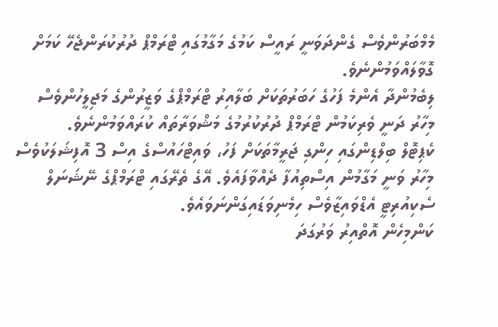މެމްބަރުންވެސް ގެންދަވަނީ ރައީސް ކަމުގެ މަގާމުގައި ޓްރަމްޕް ދުރުކުރަންޖެހޭ ކަމަށް ގޮވާލައްވަމުންނެވެ.
ލިބެމުންދާ އެންމެ ފަހުގެ ހަބަރުތަކަށް ބަލާއިރު ޓްރަމްޕްގެ ވަޒީރުންގެ މަޖިލީހުންވެސް މިހާރު ދަނީ ވެރިކަމުން ޓްރަމްޕް ދުރުކުރުމުގެ މަޝްވަރާތައް ކުރައްވަމުންނެވެ.
ކެޕިޓޮލް ބިލްޑިންގައި ހިންގި ޖަރީމާތަކަށް ފަހު، ވައިޓްހައުސްގެ އިސް 3 އޮފިޝަލަކުވެސް މިހާރު ވަނީ މަގާމުން އިސްތިއުފާ ދެއްވާފައެވެ. އޭގެ ތެރޭގައި ޓްރަމްޕްގެ ނޭޝަނަލް ސެކިއުރިޓީ އެޑްވައިޒާވެސް ހިމެނިވަޑައިގަންނަވައެވެ.
ކަންމިހެން އޮތްއިރު ވަރުގަދަ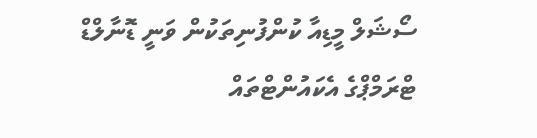ސޯޝަލް މީޑިއާ ކުންފުނިތަކުން ވަނީ ޑޮނާލްޑް ޓްރަމްޕްގެ އެކައުންޓްތައް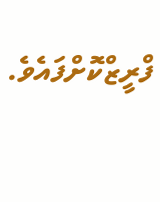ފްރީޒްކޮށްފައެވެ.